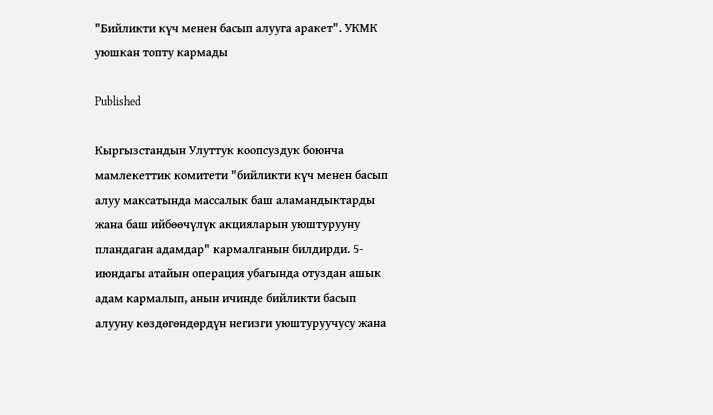"Бийликти күч менен басып алууга аракет". УКМК уюшкан топту кармады

Published

Кыргызстандын Улуттук коопсуздук боюнча мамлекеттик комитети "бийликти күч менен басып алуу максатында массалык баш аламандыктарды жана баш ийбөөчүлүк акцияларын уюштурууну пландаган адамдар" кармалганын билдирди. 5-июндагы атайын операция убагында отуздан ашык адам кармалып, анын ичинде бийликти басып алууну көздөгөндөрдүн негизги уюштуруучусу жана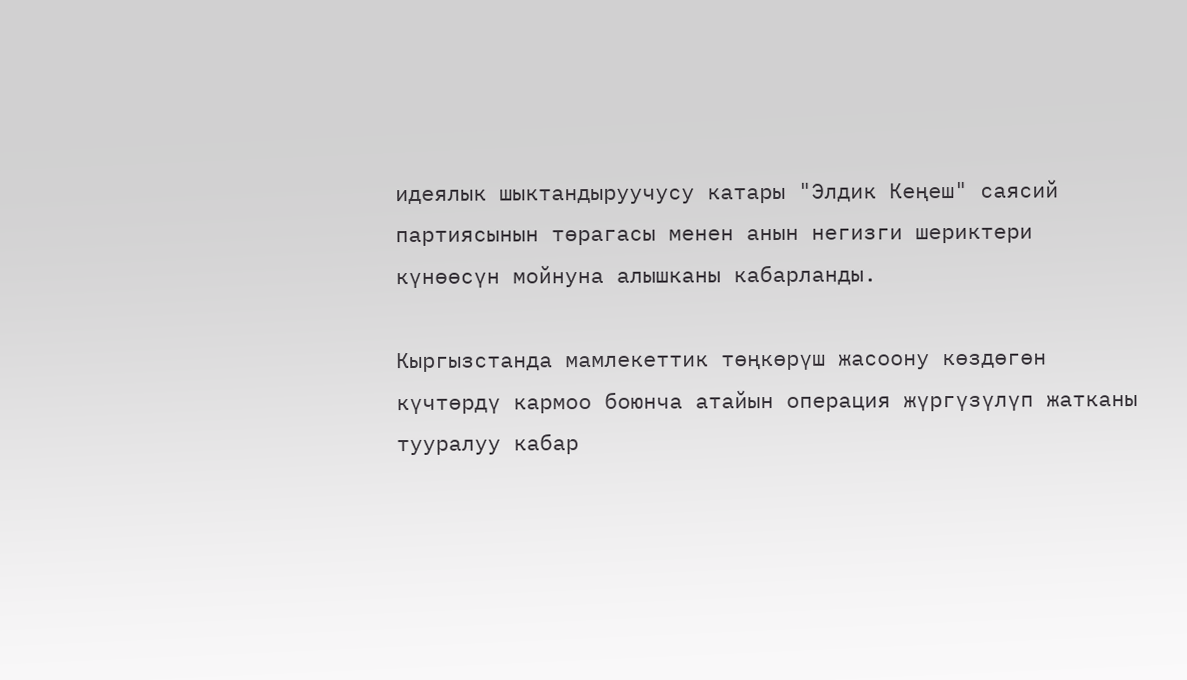идеялык шыктандыруучусу катары "Элдик Кеңеш" саясий партиясынын төрагасы менен анын негизги шериктери күнөөсүн мойнуна алышканы кабарланды.

Кыргызстанда мамлекеттик төңкөрүш жасоону көздөгөн күчтөрдү кармоо боюнча атайын операция жүргүзүлүп жатканы тууралуу кабар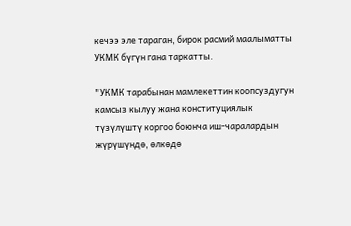кечээ эле тараган, бирок расмий маалыматты УКМК бүгүн гана таркатты.

"УКМК тарабынан мамлекеттин коопсуздугун камсыз кылуу жана конституциялык түзүлүштү коргоо боюнча иш-чаралардын жүрүшүндө, өлкөдө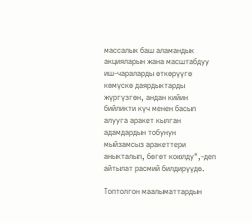массалык баш аламандык акцияларын жана масштабдуу иш-чараларды өткөрүүгө көмүскө даярдыктарды жүргүзгөн, андан кийин бийликти күч менен басып алууга аракет кылган адамдардын тобунун мыйзамсыз аракеттери аныкталып, бөгөт коюлду",-деп айтылат расмий билдирүүдө.

Топтолгон маалыматтардын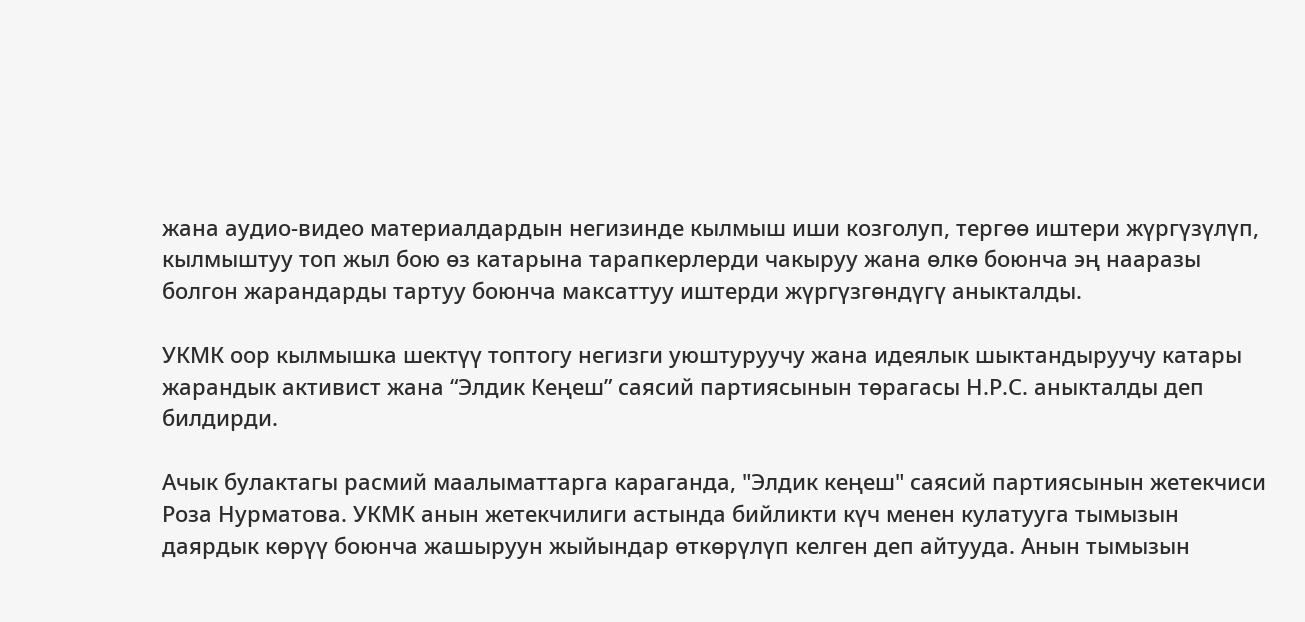жана аудио-видео материалдардын негизинде кылмыш иши козголуп, тергөө иштери жүргүзүлүп, кылмыштуу топ жыл бою өз катарына тарапкерлерди чакыруу жана өлкө боюнча эң нааразы болгон жарандарды тартуу боюнча максаттуу иштерди жүргүзгөндүгү аныкталды.

УКМК оор кылмышка шектүү топтогу негизги уюштуруучу жана идеялык шыктандыруучу катары жарандык активист жана “Элдик Кеңеш” саясий партиясынын төрагасы Н.Р.С. аныкталды деп билдирди.

Ачык булактагы расмий маалыматтарга караганда, "Элдик кеңеш" саясий партиясынын жетекчиси Роза Нурматова. УКМК анын жетекчилиги астында бийликти күч менен кулатууга тымызын даярдык көрүү боюнча жашыруун жыйындар өткөрүлүп келген деп айтууда. Анын тымызын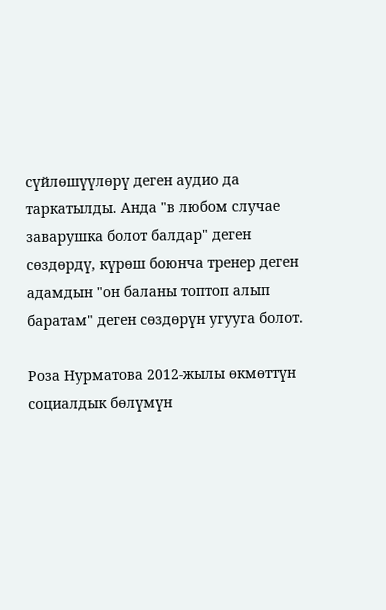сүйлөшүүлөрү деген аудио да таркатылды. Анда "в любом случае заварушка болот балдар" деген сөздөрдү, күрөш боюнча тренер деген адамдын "он баланы топтоп алып баратам" деген сөздөрүн угууга болот.

Роза Нурматова 2012-жылы өкмөттүн социалдык бөлүмүн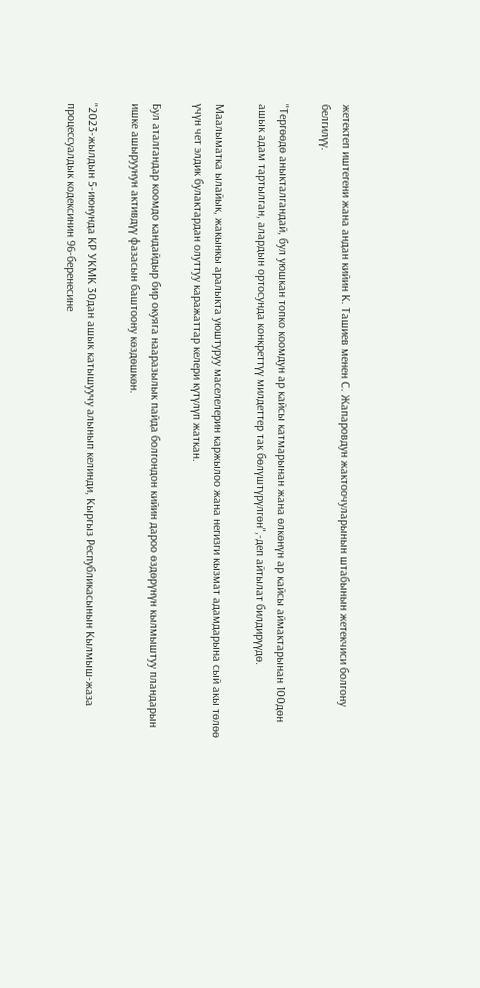жетектеп иштегени жана андан кийин К. Ташиев менен С. Жапаровдун жактоочуларынын штабынын жетекчиси болгону белгилүү.

"Тергөөдө аныкталгандай, бул уюшкан топко коомдун ар кайсы катмарынан жана өлкөнүн ар кайсы аймактарынан 100дөн ашык адам тартылган, алардын ортосунда конкреттүү милдеттер так бөлүштүрүлгөн",-деп айтылат билдирүүдө.

Маалыматка ылайык, жакынкы аралыкта уюштуруу маселелерин каржылоо жана негизги кызмат адамдарына сый акы төлөө үчүн чет элдик булактардан олуттуу каражаттар келери күтүлүп жаткан.

Бул аталгандар коомдо кандайдыр бир окуяга нааразылык пайда болгондон кийин дароо өздөрүнүн кылмыштуу пландарын ишке ашыруунун активдүү фазасын баштоону көздөшкөн.

"2023-жылдын 5-июнунда КР УКМК 30дан ашык катышуучу алынып келинди, Кыргыз Республикасынын Кылмыш-жаза процессуалдык кодексинин 96-беренесине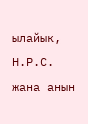ылайык, Н.Р.С. жана анын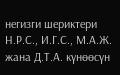негизги шериктери Н.Р.С., И.Г.С., М.А.Ж. жана Д.Т.А. күнөөсүн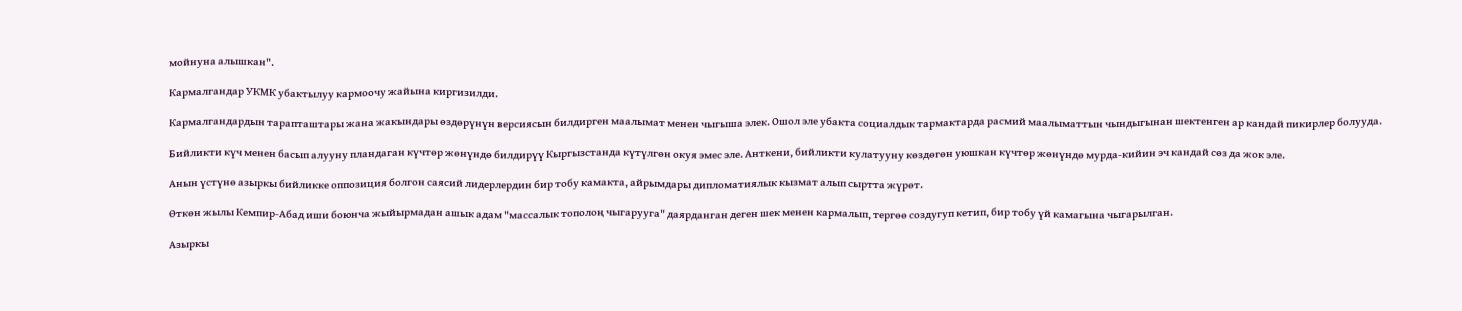мойнуна алышкан".

Кармалгандар УКМК убактылуу кармоочу жайына киргизилди.

Кармалгандардын тарапташтары жана жакындары өздөрүнүн версиясын билдирген маалымат менен чыгыша элек. Ошол эле убакта социалдык тармактарда расмий маалыматтын чындыгынан шектенген ар кандай пикирлер болууда.

Бийликти күч менен басып алууну пландаган күчтөр жөнүндө билдирүү Кыргызстанда күтүлгөн окуя эмес эле. Анткени, бийликти кулатууну көздөгөн уюшкан күчтөр жөнүндө мурда-кийин эч кандай сөз да жок эле.

Анын үстүнө азыркы бийликке оппозиция болгон саясий лидерлердин бир тобу камакта, айрымдары дипломатиялык кызмат алып сыртта жүрөт.

Өткөн жылы Кемпир-Абад иши боюнча жыйырмадан ашык адам "массалык тополоң чыгарууга" даярданган деген шек менен кармалып, тергөө создугуп кетип, бир тобу үй камагына чыгарылган.

Азыркы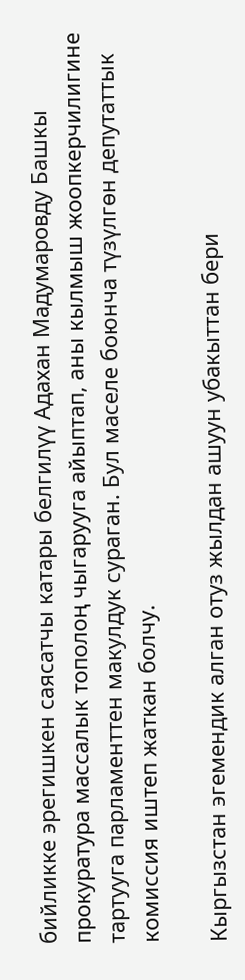бийликке эрегишкен саясатчы катары белгилүү Адахан Мадумаровду Башкы прокуратура массалык тополоң чыгарууга айыптап, аны кылмыш жоопкерчилигине тартууга парламенттен макулдук сураган. Бул маселе боюнча түзүлгөн депутаттык комиссия иштеп жаткан болчу.

Кыргызстан эгемендик алган отуз жылдан ашуун убакыттан бери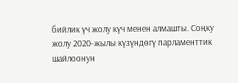бийлик үч жолу күч менен алмашты. Соңку жолу 2020-жылы күзүндөгү парламенттик шайлоонун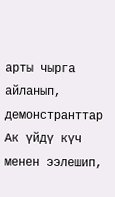арты чырга айланып, демонстранттар Ак үйдү күч менен ээлешип,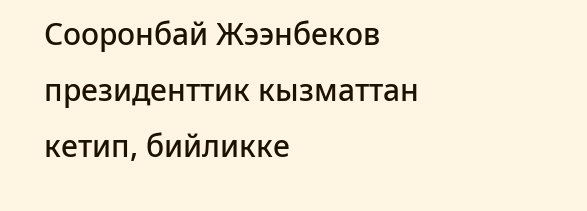Сооронбай Жээнбеков президенттик кызматтан кетип, бийликке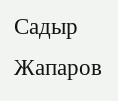Садыр Жапаров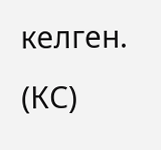келген. (КС)